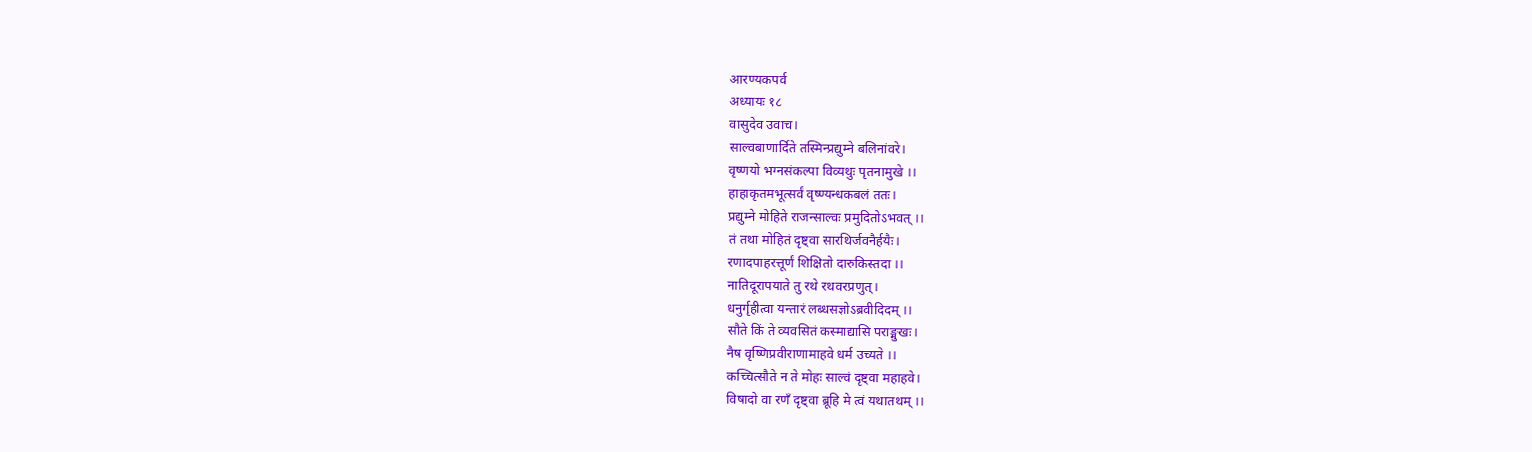आरण्यकपर्व
अध्यायः १८
वासुदेव उवाच।
साल्वबाणार्दिते तस्मिन्प्रद्युम्ने बलिनांवरे।
वृष्णयो भग्नसंकल्पा विव्यथुः पृतनामुखे ।।
हाहाकृतमभूत्सर्वं वृष्ण्यन्धकबलं ततः।
प्रद्युम्ने मोहिते राजन्साल्वः प्रमुदितोऽभवत् ।।
तं तथा मोहितं दृष्ट्वा सारथिर्जवनैर्हयैः।
रणादपाहरत्तूर्णं शिक्षितो दारुकिस्तदा ।।
नातिदूरापयाते तु रथे रथवरप्रणुत्।
धनुर्गृहीत्वा यन्तारं लब्धसज्ञोऽब्रवीदिदम् ।।
सौते किं ते व्यवसितं कस्माद्यासि पराङ्मुखः।
नैष वृष्णिप्रवीराणामाहवे धर्म उच्यते ।।
कच्चित्सौते न ते मोहः साल्वं दृष्ट्वा महाहवे।
विषादो वा रणँ दृष्ट्वा ब्रूहि मे त्वं यथातथम् ।।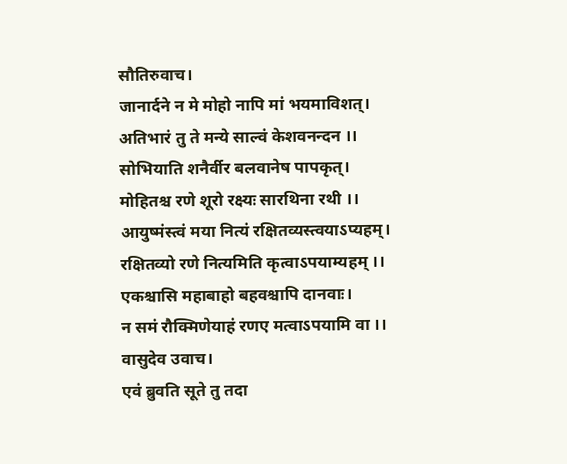सौतिरुवाच।
जानार्दने न मे मोहो नापि मां भयमाविशत्।
अतिभारं तु ते मन्ये साल्वं केशवनन्दन ।।
सोभियाति शनैर्वीर बलवानेष पापकृत्।
मोहितश्च रणे शूरो रक्ष्यः सारथिना रथी ।।
आयुष्मंस्त्वं मया नित्यं रक्षितव्यस्त्वयाऽप्यहम्।
रक्षितव्यो रणे नित्यमिति कृत्वाऽपयाम्यहम् ।।
एकश्चासि महाबाहो बहवश्चापि दानवाः।
न समं रौक्मिणेयाहं रणए मत्वाऽपयामि वा ।।
वासुदेव उवाच।
एवं ब्रुवति सूते तु तदा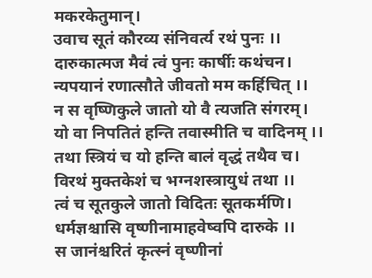मकरकेतुमान्।
उवाच सूतं कौरव्य संनिवर्त्य रथं पुनः ।।
दारुकात्मज मैवं त्वं पुनः कार्षीः कथंचन।
न्यपयानं रणात्सौते जीवतो मम कर्हिचित् ।।
न स वृष्णिकुले जातो यो वै त्यजति संगरम्।
यो वा निपतितं हन्ति तवास्मीति च वादिनम् ।।
तथा स्त्रियं च यो हन्ति बालं वृद्धं तथैव च।
विरथं मुक्तकेशं च भग्नशस्त्रायुधं तथा ।।
त्वं च सूतकुले जातो विदितः सूतकर्मणि।
धर्मज्ञश्चासि वृष्णीनामाहवेष्वपि दारुके ।।
स जानंश्चरितं कृत्स्नं वृष्णीनां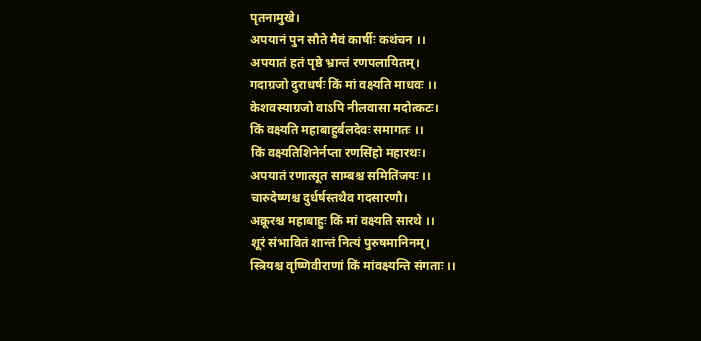पृतनामुखे।
अपयानं पुन सौते मैवं कार्षीः कथंचन ।।
अपयातं हतं पृष्ठे भ्रान्तं रणपलायितम्।
गदाग्रजो दुराधर्षः किं मां वक्ष्यति माधवः ।।
केशवस्याग्रजो वाऽपि नीलवासा मदोत्कटः।
किं वक्ष्यति महाबाहुर्बलदेवः समागतः ।।
किं वक्ष्यतिशिनेर्नप्ता रणसिंहो महारथः।
अपयातं रणात्सूत साम्बश्च समितिंजयः ।।
चारुदेष्णश्च दुर्धर्षस्तथैव गदसारणौ।
अक्रूरश्च महाबाहुः किं मां वक्ष्यति सारथे ।।
शूरं संभावितं शान्तं नित्यं पुरुषमानिनम्।
स्त्रियश्च वृष्णिवीराणां किं मांवक्ष्यन्ति संगताः ।।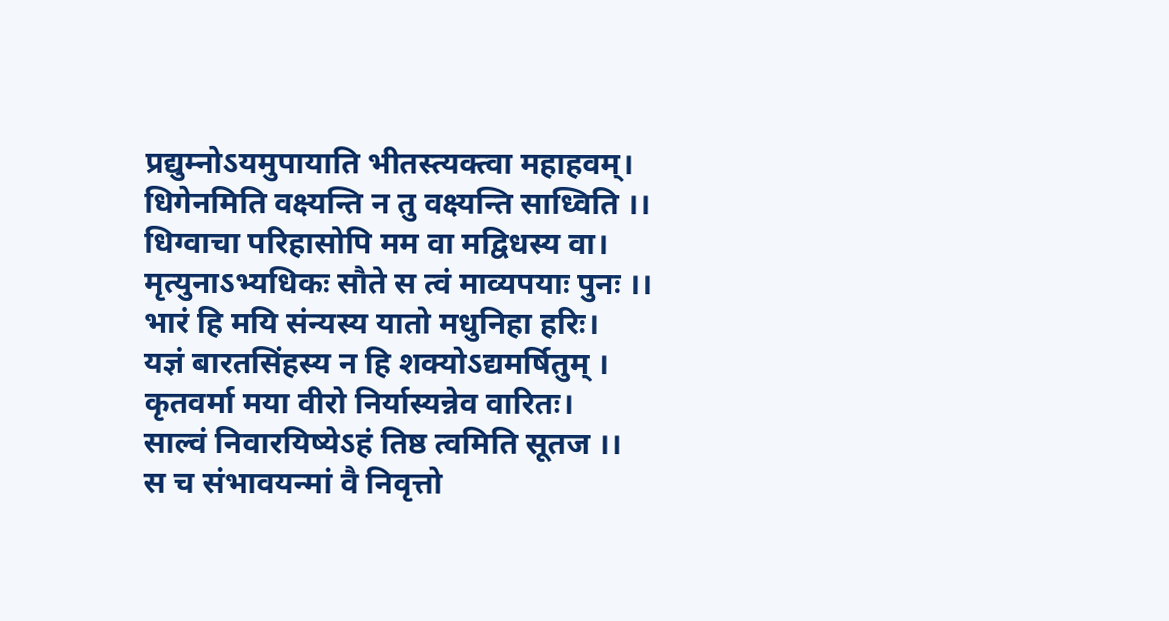प्रद्युम्नोऽयमुपायाति भीतस्त्यक्त्वा महाहवम्।
धिगेनमिति वक्ष्यन्ति न तु वक्ष्यन्ति साध्विति ।।
धिग्वाचा परिहासोपि मम वा मद्विधस्य वा।
मृत्युनाऽभ्यधिकः सौते स त्वं माव्यपयाः पुनः ।।
भारं हि मयि संन्यस्य यातो मधुनिहा हरिः।
यज्ञं बारतसिंहस्य न हि शक्योऽद्यमर्षितुम् ।
कृतवर्मा मया वीरो निर्यास्यन्नेव वारितः।
साल्वं निवारयिष्येऽहं तिष्ठ त्वमिति सूतज ।।
स च संभावयन्मां वै निवृत्तो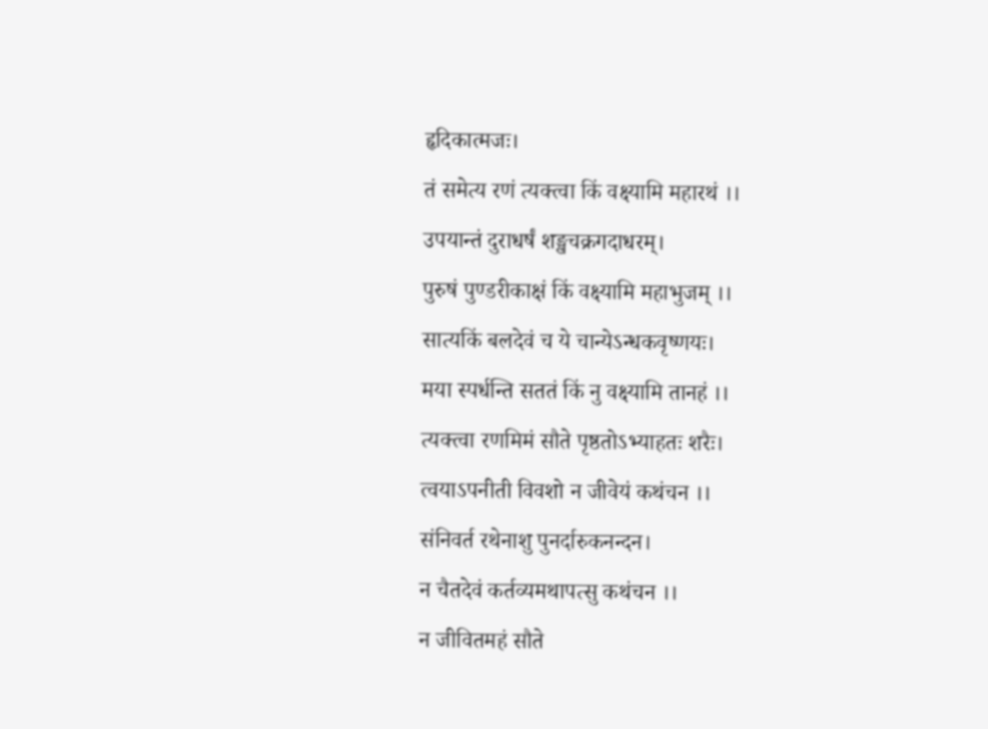हृदिकात्मजः।
तं समेत्य रणं त्यक्त्वा किं वक्ष्यामि महारथं ।।
उपयान्तं दुराधर्षं शङ्खचक्रगदाधरम्।
पुरुषं पुण्डरीकाक्षं किं वक्ष्यामि महाभुजम् ।।
सात्यकिं बलदेवं च ये चान्येऽन्धकवृष्णयः।
मया स्पर्धन्ति सततं किं नु वक्ष्यामि तानहं ।।
त्यक्त्वा रणमिमं सौते पृष्ठतोऽभ्याहतः शरैः।
त्वयाऽपनीती विवशो न जीवेयं कथंचन ।।
संनिवर्त रथेनाशु पुनर्दारुकनन्दन।
न चैतदेवं कर्तव्यमथापत्सु कथंचन ।।
न जीवितमहं सौते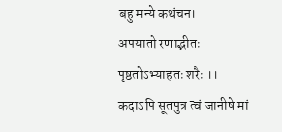बहु मन्ये कथंचन।
अपयातो रणाद्भीतः पृष्ठतोऽभ्याहतः शरैः ।।
कदाऽपि सूतपुत्र त्वं जानीषे मां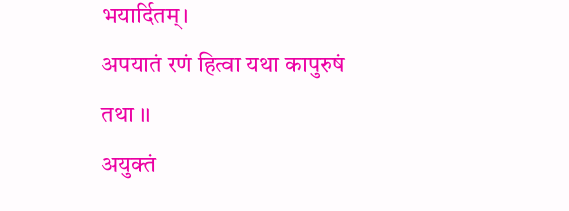भयार्दितम्।
अपयातं रणं हित्वा यथा कापुरुषं तथा ।।
अयुक्तं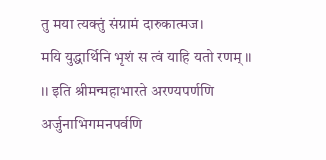तु मया त्यक्तुं संग्रामं दारुकात्मज।
मयि युद्धार्थिनि भृशं स त्वं याहि यतो रणम् ।।
।। इति श्रीमन्महाभारते अरण्यपर्णणि
अर्जुनाभिगमनपर्वणि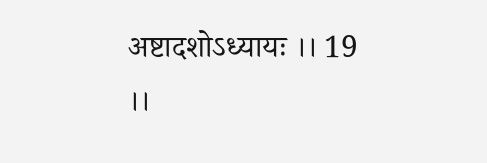अष्टादशोऽध्यायः ।। 19 ।।